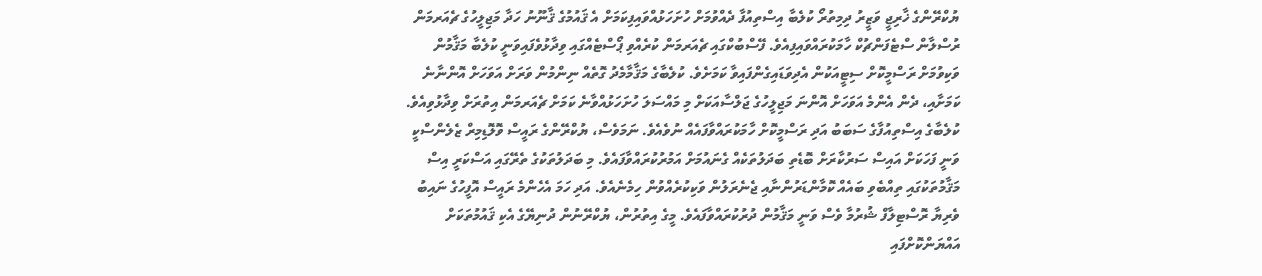ޔުކްރޭންގެ ޚާރިޖީ ވަޒީރު ދިމިތުރޯ ކުލެބާ އިސްތިއުފާ ދެއްވުމަށް ހުށަހަޅުއްވައިފިކަމަށް އެ ޤައުމުގެ ޤާނޫނު ހަދާ މަޖިލީހުގެ ޗެއަރމަން ރުސްލާން ސްޓެފަންޗުކް ހާމަކުރައްވައިފިއެވެ. ފޭސްބުކްގައި ޗެއަރމަން ކުރެއްވި ޕޯސްޓެއްގައި ވިދާޅުވެފައިވަނީ ކުލެބާ މަޤާމުން ވަކިވުމަށް ރަސްމީކޮށް ސިޓީއަކުން އެދިވަޑައިގެންފައިވާ ކަމަށެވެ. ކުލެބާގެ މަޤާމާމެދު ގޮތެއް ނިންމުން ވަރަށް އަވަހަށް އޮންނާނެ ކަމަށާއި، ދެން އެންމެ އަވަހަށް އޮންނަ މަޖިލީހުގެ ޖަލްސާއަކަށް މި މައްސަލަ ހުށަހަޅުއްވާނެ ކަމަށް ޗެއަރމަން އިތުރަށް ވިދާޅުވިއެވެ.
ކުލެބާގެ އިސްތިއުފާގެ ސަބަބު އަދި ރަސްމީކޮށް ހާމަކުރައްވާފައެއް ނުވެއެވެ. ނަމަވެސް، ޔުކްރޭންގެ ރައީސް ވޮލޮޑިމިރް ޒެލެންސްކީ ވަނީ ފަހަކަށް އައިސް ސަރުކާރަށް ބޮޑެތި ބަދަލުތަކެއް ގެނައުމަށް އަމުރުކުރައްވާފައެވެ. މި ބަދަލުތަކުގެ ތެރޭގައި އަސްކަރީ އިސް މަޤާމުތަކުގައި ތިއްބެވި ބައެއް ކޮމާންޑަރުންނާއި ޖެނެރަލުން ވަކިކުރެއްވުން ހިމެނެއެވެ. އަދި ހަމަ އެހެންމެ ރައީސް އޮފީހުގެ ނައިބު ވެރިޔާ ރޮސްޓިލާފް ޝުރުމާ ވެސް ވަނީ މަޤާމުން ދުރުކުރައްވާފައެވެ. މީގެ އިތުރުން، ޔުކްރޭނުން ދުނިޔޭގެ އެކި ޤައުމުތަކަށް އައްޔަންކޮށްފައި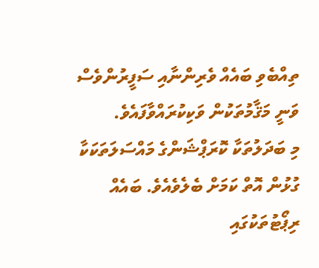ތިއްބެވި ބައެއް ވެރިންނާއި ސަފީރުންވެސް ވަނީ މަޤާމުތަކުން ވަކިކުރައްވާފައެވެ.
މި ބަދަލުތަކާ ކޮރަޕްޝަންގެ މައްސަލަތަކަކާ ގުޅުން އޮތް ކަމަށް ބެލެވެއެވެ. ބައެއް ރިޕޯޓުތަކުގައި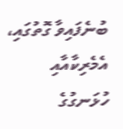ބުނެފައިވާ ގޮތުގައި، އެމެރިކާއާއި ހުޅަނގުގެ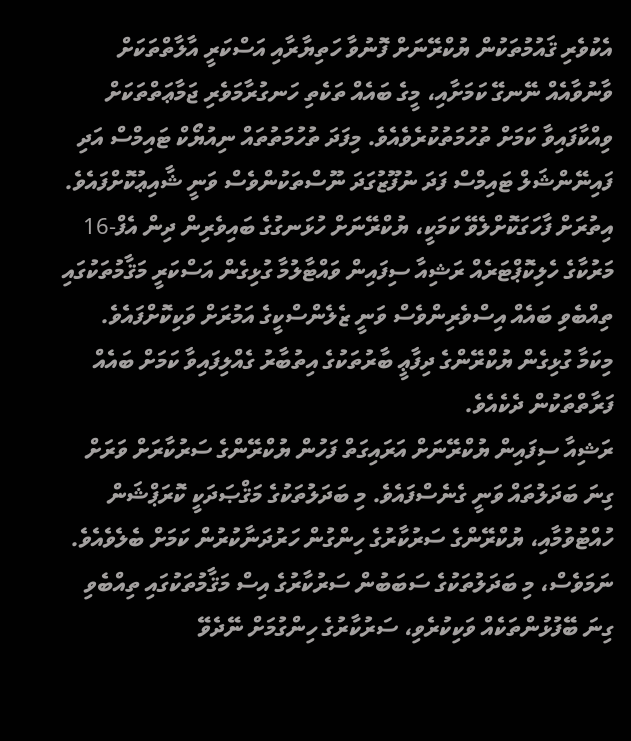އެކުވެރި ޤައުމުތަކުން ޔުކްރޭނަށް ފޮނުވާ ހަތިޔާރާއި އަސްކަރީ އާލާތްތަކަށް ވާނުވާއެއް ނޭނގޭ ކަމަށާއި، މީގެ ބައެއް ތަކެތި ހަނގުރާމަވެރި ޖަމާޢަތްތަކަށް ވިއްކާފައިވާ ކަމަށް ތުހުމަތުކުރެވެއެވެ. މިފަދަ ތުހުމަތުތައް ނިއުޔޯކް ޓައިމްސް އަދި ފައިނޭންޝަލް ޓައިމްސް ފަދަ ނުފޫޒުގަދަ ނޫސްތަކުންވެސް ވަނީ ޝާއިޢުކޮށްފައެވެ.
އިތުރަށް ފާހަގަކޮށްލެވޭ ކަމަކީ، ޔުކްރޭނަށް ހުޅަނގުގެ ބައިވެރިން ދިން އެފް-16 މަރުކާގެ ހެލިކޮޕްޓަރެއް ރަޝިއާ ސިފައިން ވައްޓާލުމާ ގުޅިގެން އަސްކަރީ މަޤާމުތަކުގައި ތިއްބެވި ބައެއް އިސްވެރިންވެސް ވަނީ ޒެލެންސްކީގެ އަމުރަށް ވަކިކޮށްފައެވެ. މިކަމާ ގުޅިގެން ޔުކްރޭންގެ ދިފާޢީ ބާރުތަކުގެ އިތުބާރު ގެއްލިފައިވާ ކަމަށް ބައެއް ފަރާތްތަކުން ދެކެއެވެ.
ރަޝިއާ ސިފައިން ޔުކްރޭނަށް އަރައިގަތް ފަހުން ޔުކްރޭންގެ ސަރުކާރަށް ވަރަށް ގިނަ ބަދަލުތައް ވަނީ ގެނެސްފައެވެ. މި ބަދަލުތަކުގެ މަޤްޞަދަކީ ކޮރަޕްޝަން ހުއްޓުވުމާއި، ޔުކްރޭންގެ ސަރުކާރުގެ ހިންގުން ހަރުދަނާކުރުން ކަމަށް ބެލެވެއެވެ. ނަމަވެސް، މި ބަދަލުތަކުގެ ސަބަބުން ސަރުކާރުގެ އިސް މަޤާމުތަކުގައި ތިއްބެވި ގިނަ ބޭފުޅުންތަކެއް ވަކިކުރެވި، ސަރުކާރުގެ ހިންގުމަށް ނޭދެވޭ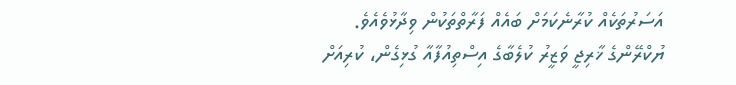އަސަރުތަކެއް ކުރާނެކަމަށް ބައެއް ފަރާތްތަކުން ވިދާޅުވެއެވެ.
ޔުކްރޭންގެ ޚާރިޖީ ވަޒީރު ކުލެބާގެ އިސްތިއުފާއާ ގުޅިގެން، ކުރިއަށް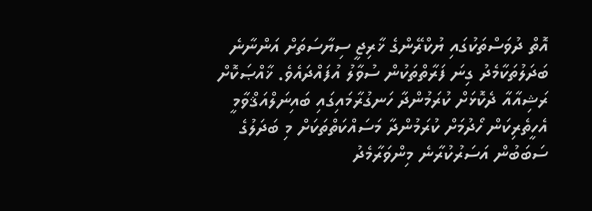އޮތް ދުވަސްތަކުގައި ޔުކްރޭންގެ ޚާރިޖީ ސިޔާސަތަށް އަންނާނެ ބަދަލުތަކާމެދު ގިނަ ފަރާތްތަކުން ސުވާލު އުފައްދައެވެ. ޚާއްޞަކޮށް ރަޝިއާއާ ދެކޮޅަށް ކުރަމުންދާ ހަނގުރާމައިގައި ބައިނަލްއަޤްވާމީ އެހީތެރިކަން ހޯދުމަށް ކުރަމުންދާ މަސައްކަތްތަކަށް މި ބަދަލުގެ ސަބަބުން އަސަރުކުރާނެ މިންވަރާމެދު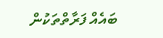ބައެއް ފަރާތްތަކުން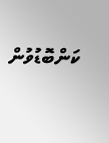ކަންބޮޑުވުން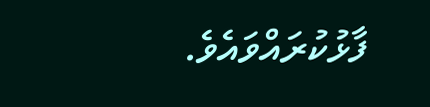ފާޅުކުރައްވައެވެ.